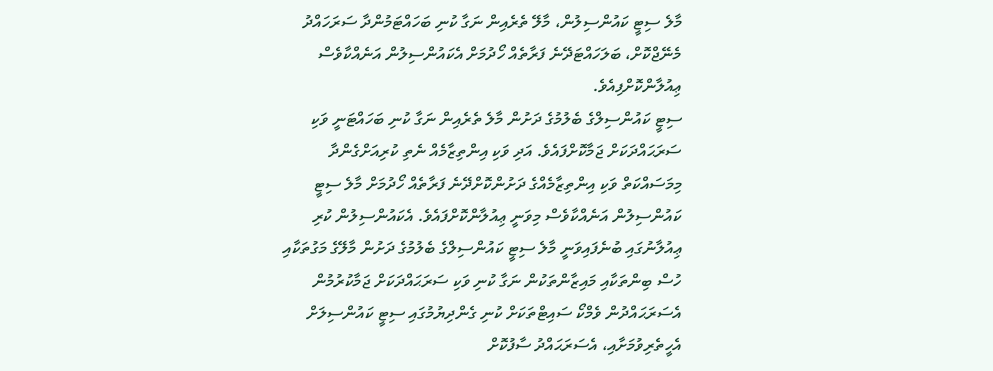މާލެ ސިޓީ ކައުންސިލުން، މާލޭ ތެރެއިން ނަގާ ކުނި ބަހައްޓަމުންދާ ސަރަހައްދު މެނޭޖްކޮށް، ބަލަހައްޓަދޭނެ ފަރާތެއް ހޯދުމަށް އެކައުންސިލުން އަނެއްކާވެސް ޢިއުލާންކޮށްފިއެވެ.
ސިޓީ ކައުންސިލްގެ ބެލުމުގެ ދަށުން މާލެ ތެރެއިން ނަގާ ކުނި ބަހައްޓަނީ ވަކި ސަރަޙައްދަކަށް ޖަމާކޮށްފައެވެ. އަދި ވަކި އިންތިޒާމެއް ނެތި ކުރިއަށްގެންދާ މިމަސައްކަތް ވަކި އިންތިޒާމެއްގެ ދަށުންކޮށްދޭނެ ފަރާތެއް ހޯދުމަށް މާލެ ސިޓީ ކައުންސިލުން އަނެއްކާވެސް މިވަނީ ޢިއުލާންކޮށްފައެވެ. އެކައުންސިލުން ކުރި ޢިއުލާނުގައި ބުނެފައިވަނީ މާލެ ސިޓީ ކައުންސިލްގެ ބެލުމުގެ ދަށުން މާލޭގެ މަގުތަކާއި ހުސް ބިންތަކާއި މައިޒާންތަކުން ނަގާ ކުނި ވަކި ސަރަޙައްދަކަށް ޖަމާކުރުމުން އެސަރަޙައްދުން ވެމްކޯ ސައިޓްތަކަށް ކުނި ގެންދިޔުމުގައި ސިޓީ ކައުންސިލަށް އެހީތެރިވުމަށާއި، އެސަރަޙައްދު ސާފުކޮށް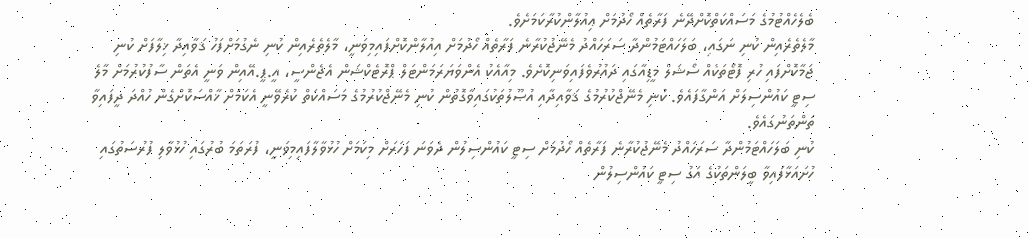ބެލެހެއްޓުމުގެ މަސައްކަތްކޮށްދޭނެ ފަރާތެއް ހޯދުމަށް ޢިއުލާންކުރާކަމަށެވެ.
މާލެތެރެއިން ކުނި ނަގައި، ބަލަހައްޓަމުންދާ ސަރަހައްދު މެނޭޖުކުރާނެ ފަރާތެއް ހޯދުމަށް އިއުލާންކޮށްފައިމިވަނީ، މާލެތެރެއިން ކުނި ނެގުމަށްފަހު ޤަވާއިދާ ޚިލާފަށް ކުނި ޖަމާކޮށްފައި ހުރި ފޮޓޯތަކެއް ސޯޝަލް މީޑިއާގައި ދައުރުވެފައިވަނިކޮށެވެ. މިއާއެކު އެންވަޔަރަމަންޓަލް ޕްރޮޓެކްޝަން އެޖެންސީ، އީ.ޕީ.އޭއިން ވަނީ އެތަން ސާފުކުރުމަށް މާލެ ސިޓީ ކައުންސިލަށް އަންގާފައެވެ. ކުނި މެނޭޖްކުރުމުގެ ޤަވާއިދާއި އުޞޫލުތަކުގައިވާގޮތުން ކުނި މެނޭޖްކުރުމުގެ މަސައްކަތް ކުރެވޭނީ އެކަމަށް ޚާއްސަކޮށްގެން ހުއްދަ ދީފައިވާ ތަންތަނުގައެވެ.
ކުނި ބަލަހައްޓަމުންދާ ސަރަހައްދު މެނޭޖުކުރާނެ ފަރާތެއް ހޯދުމަށް ސިޓީ ކައުންސިލުން ދެވަނަ ފަހަރަށް މިކަމަށް ހުޅުވާލާފައިމިވަނީ، ފުރަތަމަ ބުރުގައި ހުޅުވާލި ފުރުސަތުގައި ހުށައަޅާފައިވާ ބީލަންތަކުގެ އަގު ސިޓީ ކައުންސިލުން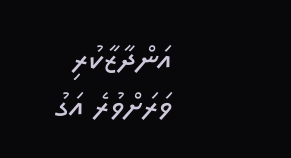އަންދާޒާކުރި ވަރަށްވުރެ އަގު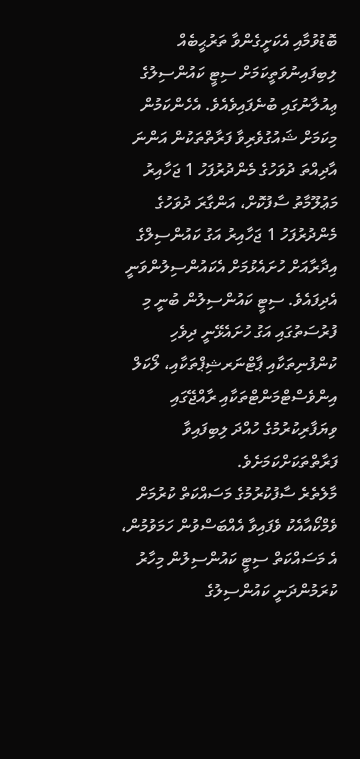ބޮޑުވުމާއި އެކަށީގެންވާ ތަރުޙީބެއް ލިބިފައިނުވަތީކަމަށް ސިޓީ ކައުންސިލުގެ ޢިއުލާނުގައި ބުނެފައިވެއެވެ. އެހެންކަމުން މިކަމަށް ޝައުގުވެރިވާ ފަރާތްތަކުން އަންނަ އާދިއްތަ ދުވަހުގެ މެންދުރުފަހު 1 ޖަހާއިރު މަޢުލޫމާތު ސާފުކޮށް، އަންގާރަ ދުވަހުގެ މެންދުރުފަހު 1 ޖަހާއިރު އަގު ކައުންސިލްގެ އިދާރާއަށް ހުށައެޅުމަށް އެކައުންސިލުންވަނީ އެދިފައެވެ. ސިޓީ ކައުންސިލުން ބުނީ މި ފުރުސަތުގައި އަގު ހުށައެޅޭނީ ދިވެހި ކުންފުނިތަކާއި ޕާޓްނަރޝިޕްތަކާއި، ލޯކަލް އިންވެސްޓްމަންޓްތަކާއި ރާއްޖޭގައި ވިޔަފާރިކުރުމުގެ ހުއްދަ ލިބިފައިވާ ފަރާތްތަކަށްކަމަށެވެ.
މާލެތެރެ ސާފުކުރުމުގެ މަސައްކަތް ކުރުމަށް ވެމްކޯއާއެކު ވެފައިވާ އެއްބަސްވުން ހަމަވުމުން، އެ މަސައްކަތް ސިޓީ ކައުންސިލުން މިހާރު ކުރަމުންދަނީ ކައުންސިލުގެ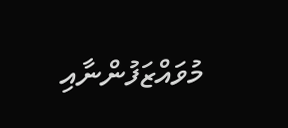މުވައްޒަފުންނާއި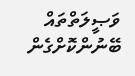ވަޞީލަތްތައް ބޭނުންކޮށްގެން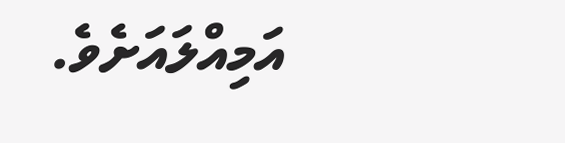އަމިއްލައަށެވެ.